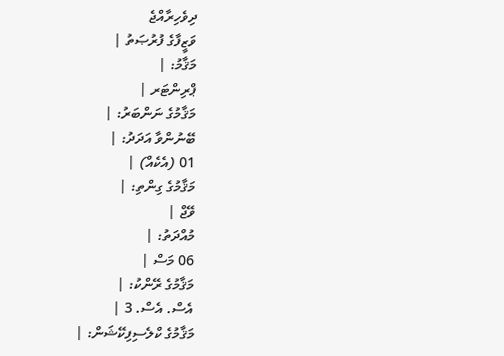ދިވެހިރާއްޖެ
ވަޒީފާގެ ފުރުޞަތު |
މަޤާމު: |
ޕްރިންޓަރ |
މަޤާމުގެ ނަންބަރު: |
ބޭނުންވާ އަދަދު: |
01 (އެކެއް) |
މަޤާމުގެ ގިންތި: |
ވޭޖް |
މުއްދަތު: |
06 މަސް |
މަޤާމުގެ ރޭންކު: |
އެސް. އެސް. 3 |
މަޤާމުގެ ކްލެސިފިކޭޝަން: |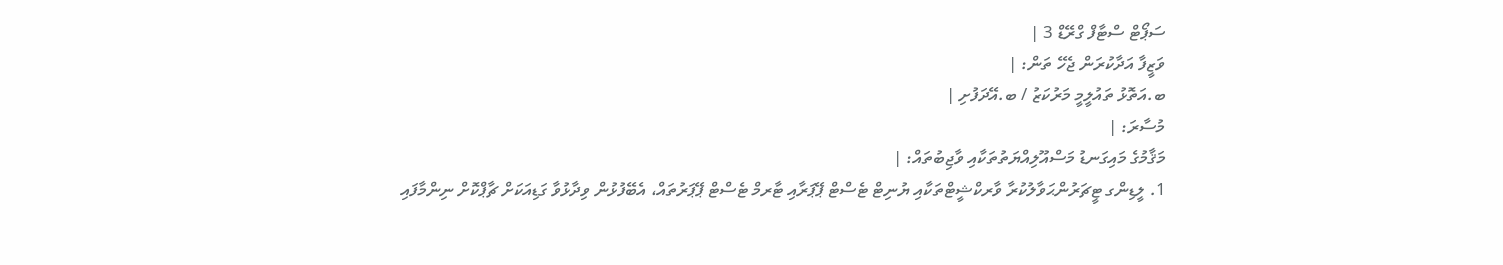ސަޕޯޓް ސްޓާފް ގްރޭޑް 3 |
ވަޒީފާ އަދާކުރަން ޖެހޭ ތަން: |
ބ.އަތޮޅު ތައުލީމީ މަރުކަޒު / ބ.އޭދަފުށި |
މުސާރަ: |
މަޤާމުގެ މައިގަނޑު މަސްއޫލިއްޔަތުތަކާއި ވާޖިބުތައް: |
1. ލީޑިންގ ޓީޗަރުންޙަވާލުކުރާ ވާރކްޝީޓްތަކާއި ޔުނިޓް ޓެސްޓް ޕޭޕަރާއި ޓާރމް ޓެސްޓް ޕޭޕަރުތައް، އެބޭފުޅުން ވިދާޅުވާ ގަޑިއަކަށް ޗާޕްކޮށް ނިންމާފައި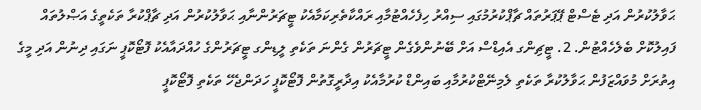ޙަވާލުކުރުން އަދި ޓެސްޓް ޕޭޕަރުތައް ޗާޕްކުރުމުގައި ސިއްރު ހިފެހެއްޓުމާއި ރައްކާތެރިކަމާއެކު ޓީޗަރުންނާއި ޙަވާލުކުރުން އަދި ޗާޕްކުރާ ތަކެތީގެ އަޞްލުތައް ފައިލުކޮށް ބެލެހެއްޓުން. 2. ޓީޗިންގ އެއިޑްސް އަށް ބޭނުންވެގެން ޓީޗަރުން ގެންނަ ތަކެތި ލީޑިންގ ޓީޗަރުންގެ ހުއްދައާއެކު ފޮޓޯކޮޕީ ނަގައި ދިނުން އަދި މީގެ އިތުރަށް މުވައްޒަފުން ޙަވާލުކުރާ ތަކެތި ލެމިނޭޓްކުރުމާއި ބައިންޑް ކުރުމާއެކު އިދާރީގޮތުން ފޮޓޯކޮޕީ ހަދަންޖެހޭ ތަކެތި ފޮޓޯކޮޕީ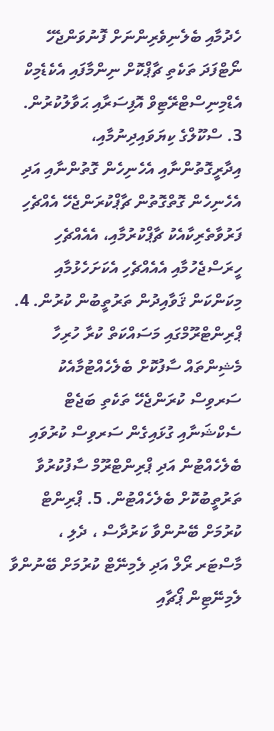ހެދުމާއި ބެލެނިވެރިންނަށް ފޮނުވަންޖެހޭ ނޯޓްފަދަ ތަކެތި ޗާޕްކޮށް ނިންމާފައި އެކެޑެމިކް އެޑްމިނިސްޓްރޭޓިވް އޮފިސަރާއި ޙަވާލުކުރުން. 3. ސްކޫލްގެ ކިޔަވައިދިނުމާއި، އިދާރީގޮތުންނާއި އެހެނިހެން ގޮތުންނާއި އަދި އެހެނިހެން ގޮތްގޮތުން ޗާޕްކުރަންޖެހޭ އެއްޗެހި ފަރުވާތެރިކާއެކު ޗާޕްކުރުމާއި، އެއެއްޗެހި ހީރަސްޖެހުމާއި އެއެއްޗެހި އެކަށަހެޅުމާއި މިކަންކަން ޤަވާއިދުން ތަރުތީބުން ކުރުން. 4. ޕްރިންޓްރޫމްގައި މަސައްކަތް ކުރާ ހުރިހާ މެޝިންތައް ސާފުކޮށް ބެލެހެއްޓުމާއެކު ސަރވިސް ކުރަންޖެހޭ ތަކެތި ބަޖެޓް ސެކްޝަނާއި ގުޅައިގެން ސަރވިސް ކުރުވައި ބެލެހެއްޓުން އަދި ޕްރިންޓްރޫމް ސާފުކުރުވާ ތަރުތީބުކޮށް ބެލެހެއްޓުން. 5. ޕްރިންޓް ކުރުމަށް ބޭނުންވާ ކަރުދާސް ، ދެލި ، މާސްޓަރ ރޯލް އަދި ލެމިނޭޓް ކުރުމަށް ބޭނުންވާ ލެމިނޭޓިން ޕޯޗާއި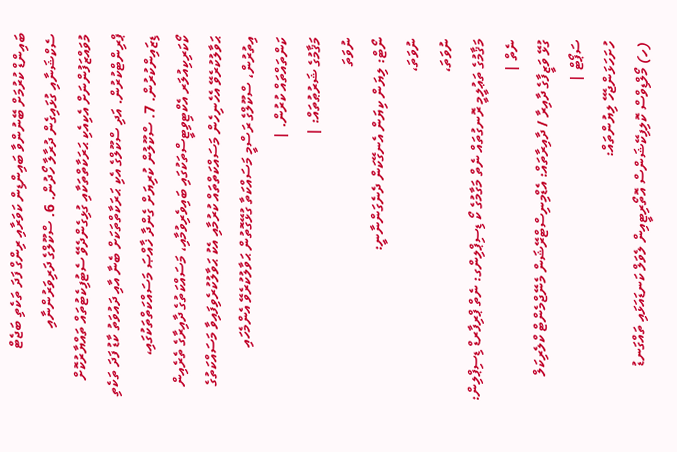ބައިންޑް ކުރުމަށް ބޭނުންވާ ބައިންޑިން ކަވަރާއި ރިންގް ފަދަ ތަކެތި ބަޖެޓް ސެކްޝަނާއި ގުޅައިގެން ދުރާލާ ހޯދުން. 6. ސްކޫލްގެ ދަރިވަރުންނާއި މުވައްޒަފުންނަށް އެކިއެކި ޙަރަކާތްތަކާއި ގުޅިގެންދެވޭ ސެޓުފިކެޓުތައް ތައްޔާރުކޮށް ޕްރިންޓްކުރުން. އަދި ސްކޫލްގެ އެކި ޙަރަކާތްތަކަށް ބެނާ އާއި ދައުވަތު ކާޑު ފަދަ ތަކެތި ޑިޒައިންކުރުން. 7. ސްކޫލުން ކުރިޔަށް ގެންދާ ޚާއްޞަ މަސައްކަތްތަކުގައި، ކޯކަރިކިއުލަރ އެކްޓިވިޓީސްތަކުގައި ބައިވެރިވުމާއި، މަސައްކަތުގެ ދާއިރާގެ ތެރެއިން ޙަވާލުކުރެވޭ އެހެނިހެން މަސައްކަތްތައް ކުރުމާއި އެކު ޙަވާލުކުރެވިފައިވާ މަސައްކަތުގެ އިތުރުން، ސްކޫލްގެ ރަސްމީ މަސައްކަތާ ގުޅޭގޮތުން ޙަވާލުކުރެވޭ އެންމެހައި ކަންތައްތައް ކުރުން. |
މަޤާމުގެ ޝަރުޠުތައް: |
ނުވަތަ
ނޯޓް: ލިޔަން ކިޔަން އެނގޭކަން ދެނެގަންނާނީ:
ނުވަތަ،
ނުވަތަ،
މަޤާމުގެ ތަޢުލީމީ ރޮނގުތައް ނެތް މަގާމުގެ ކޯ ޑިސިޕްލިންގ: ނެތް ޕްރިފާރޑް ޑިސިޕްލިން: ނެތް |
ގުޅޭ ވަޒީފާގެ ދާއިރާ / ދާއިރާތައް: އެޑްމިނިސްޓްރޭޝަން މެނޭޖްމެންޓް ކްލެރިކަލް ސަޕޯޓް |
ހުށަހަޅަންޖެހޭ ލިޔުންތައް:
(ހ) މޯލްޑިވްސް ކޮލިފިކޭޝަންސް އޮތޯރިޓީއިން ލެވަލް ކަނޑައަޅައި ތައްގަނޑު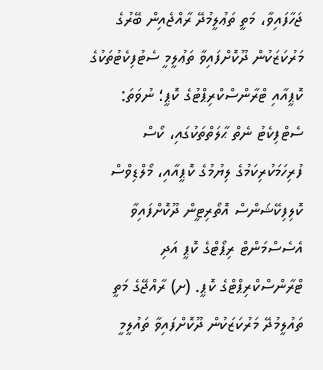ޖަހާފައިވާ، މަތީ ތަޢުލީމުދޭ ރާއްޖެއިން ބޭރުގެ މަރުކަޒަކުން ދޫކޮށްފައިވާ ތަޢުލީމީ ސެޓުފިކެޓުތަކުގެ ކޮޕީއާއި ޓްރާންސްކްރިޕްޓުގެ ކޮޕީ؛ ނުވަތަ: ސެޓްފިކެޓު ނެތް ޙާލަތްތަކުގައި، ކޯސް ފުރިހަމަކުރިކަމުގެ ލިޔުމުގެ ކޮޕީއާއި، މޯލްޑިވްސް ކޮލިފިކޭޝަންސް އޮތޯރިޓީން ދޫކޮށްފައިވާ އެސެސްމަންޓް ރިޕޯޓްގެ ކޮޕީ އަދި ޓްރާންސްކްރިޕްޓްގެ ކޮޕީ. (ށ) ރާއްޖޭގެ މަތީ ތައުލީމުދޭ މަރުކަޒަކުން ދޫކޮށްފައިވާ ތައުލީމީ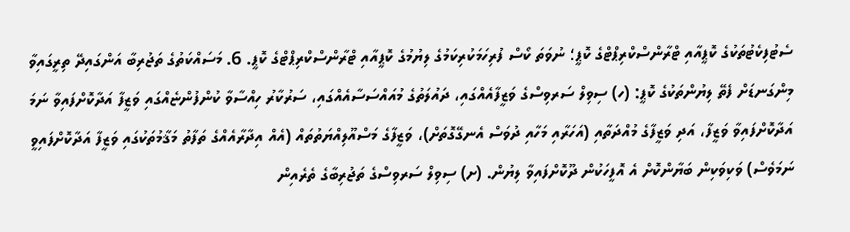ސެޓުފިކެޓުތަކުގެ ކޮޕީއާއި ޓްރާންސްކްރިޕްޓްގެ ކޮޕީ؛ ނުވަތަ ކޯސް ފުރިހަމަކުރިކަމުގެ ލިޔުމުގެ ކޮޕީއާއި ޓްރާންސްކްރިޕްޓްގެ ކޮޕީ. 6. މަސައްކަތުގެ ތަޖުރިބާ އަންގައިދޭ ތިރީގައިވާ މިންގަނޑަށް ފެތޭ ލިޔުންތަކުގެ ކޮޕީ: (ހ) ސިވިލް ސަރވިސްގެ ވަޒީފާއެއްގައި، ދައުލަތުގެ މުއައްސަސާއެއްގައި، ސަރުކާރު ހިއްސާވާ ކުންފުންޏެއްގައި ވަޒީފާ އަދާކޮށްފައިވާ ނަމަ އަދާކޮށްފައިވާ ވަޒީފާ، އަދި ވަޒީފާގެ މުއްދަތާއި (އަހަރާއި މަހާއި ދުވަސް އެނގޭގޮތަށް)، ވަޒީފާގެ މަސްއޫލިއްޔަތުތައް (އެއް އިދާރާއެއްގެ ތަފާތު މަޤާމުތަކުގައި ވަޒީފާ އަދާކޮށްފައިވީ ނަމަވެސް) ވަކިވަކިން ބަޔާންކޮށް އެ އޮފީހަކުން ދޫކޮށްފައިވާ ލިޔުން. (ށ) ސިވިލް ސަރވިސްގެ ތަޖުރިބާގެ ތެރެއިން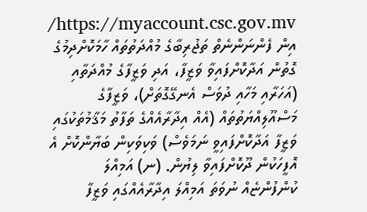https://myaccount.csc.gov.mv/ އިން ފެންނަންނެތް ތަޖުރިބާގެ މުއްދަތުތައް ހާމަކޮށްދިމުގެ ގޮތުން އަދާކޮށްފައިވާ ވަޒީފާ، އަދި ވަޒީފާގެ މުއްދަތާއި (އަހަރާއި މަހާއި ދުވަސް އެނގޭގޮތަށް)، ވަޒީފާގެ މަސްއޫލިއްޔަތުތައް (އެއް އިދާރާއެއްގެ ތަފާތު މަޤާމުތަކުގައި ވަޒީފާ އަދާކޮށްފައިވީ ނަމަވެސް) ވަކިވަކިން ބަޔާންކޮށް އެ އޮފީހަކުން ދޫކޮށްފައިވާ ލިޔުން. (ނ) އަމިއްލަ ކުންފުންޏެއް ނުވަތަ އަމިއްލަ އިދާރާއެއްގައި ވަޒީފާ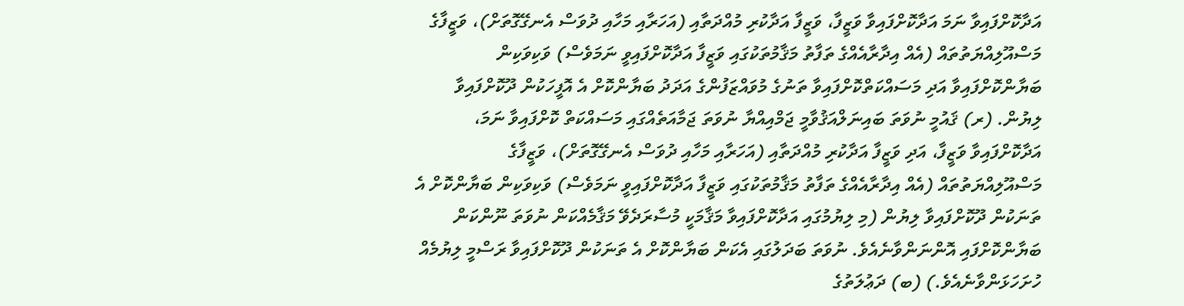އަދާކޮށްފައިވާ ނަމަ އަދާކޮށްފައިވާ ވަޒީފާ، ވަޒީފާ އަދާކުރި މުއްދަތާއި (އަހަރާއި މަހާއި ދުވަސް އެނގޭގޮތަށް)، ވަޒީފާގެ މަސްއޫލިއްޔަތުތައް (އެއް އިދާރާއެއްގެ ތަފާތު މަޤާމުތަކުގައި ވަޒީފާ އަދާކޮށްފައިވީ ނަމަވެސް) ވަކިވަކިން ބަޔާންކޮށްފައިވާ އަދި މަސައްކަތްކޮށްފައިވާ ތަނުގެ މުވައްޒަފުންގެ އަދަދު ބަޔާންކޮށް އެ އޮފީހަކުން ދޫކޮށްފައިވާ ލިޔުން. (ރ) ޤައުމީ ނުވަތަ ބައިނަލްއަޤުވާމީ ޖަމްއިއްޔާ ނުވަތަ ޖަމާއަތެއްގައި މަސައްކަތް ކޮށްފައިވާ ނަމަ، އަދާކޮށްފައިވާ ވަޒީފާ، އަދި ވަޒީފާ އަދާކުރި މުއްދަތާއި (އަހަރާއި މަހާއި ދުވަސް އެނގޭގޮތަށް)، ވަޒީފާގެ މަސްއޫލިއްޔަތުތައް (އެއް އިދާރާއެއްގެ ތަފާތު މަޤާމުތަކުގައި ވަޒީފާ އަދާކޮށްފައިވީ ނަމަވެސް) ވަކިވަކިން ބަޔާންކޮށް އެ ތަނަކުން ދޫކޮށްފައިވާ ލިޔުން (މި ލިޔުމުގައި އަދާކޮށްފައިވާ މަޤާމަކީ މުސާރަދެވޭ މަޤާމެއްކަން ނުވަތަ ނޫންކަން ބަޔާންކޮށްފައި އޮންނަންވާނެއެވެ. ނުވަތަ ބަދަލުގައި އެކަން ބަޔާންކޮށް އެ ތަނަކުން ދޫކޮށްފައިވާ ރަސްމީ ލިޔުމެއް ހުށަހަޅަންވާނެއެވެ.) (ބ) ދަޢުލަތުގެ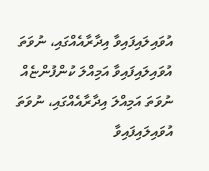އުވައިލައިފައިވާ އިދާރާއެއްގައި، ނުވަތަ އުވައިލައިފައިވާ އަމިއްލަ ކުންފުންޏެއް ނުވަތަ އަމިއްލަ އިދާރާއެއްގައި، ނުވަތަ އުވައިލައިފައިވާ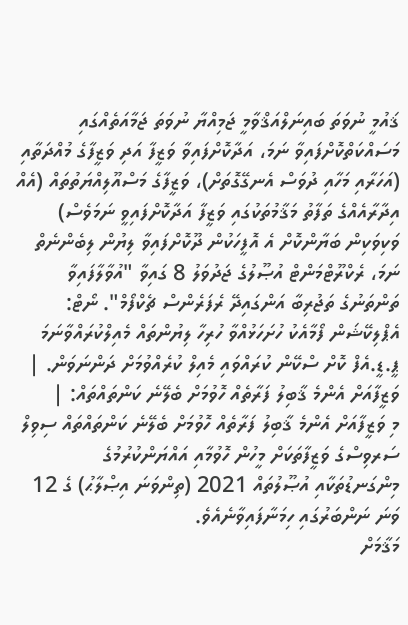ޤައުމީ ނުވަތަ ބައިނަލްއަޤްވާމީ ޖަމިއްޔާ ނުވަތަ ޖަމާއަތެއްގައި މަސައްކަތްކޮށްފައިވާ ނަމަ، އަދާކޮށްފައިވާ ވަޒީފާ އަދި ވަޒީފާގެ މުއްދަތާއި (އަހަރާއި މަހާއި ދުވަސް އެނގޭގޮތަށް)، ވަޒީފާގެ މަސްއޫލިއްޔަތުތައް (އެއް އިދާރާއެއްގެ ތަފާތު މަޤާމުތަކުގައި ވަޒީފާ އަދާކޮށްފައިވީ ނަމަވެސް) ވަކިވަކިން ބަޔާންކޮށް އެ އޮފީހަކުން ދޫކޮށްފައިވާ ލިޔުން ލިބެންނެތް ނަމަ، ރެކްރޫޓްމަންޓް އުޞޫލުގެ ޖަދުވަލު 8 ގައިވާ "އުވާލާފައިވާ ތަންތަނުގެ ތަޖުރިބާ އަންގައިދޭ ރެފަރެންސް ޗެކްފޯމް". ނޯޓް: އެޕްލިކޭޝަން ފޯމާއެކު ހުށަހަޅުއްވާ ހުރިހާ ލިޔުންތައް މެއިލްކުރައްވާނަމަ ޕީ.ޑީ.އެފް ކޮށް ސްކޭން ކުރައްވައި މެއިލް ކުރެއްވުމަށް ދަންނަވަން. |
ވަޒީފާއަށް އެންމެ ޤާބިލު ފަރާތެއް ހޮވުމަށް ބެލޭނެ ކަންތައްތައް: |
މި ވަޒީފާއަށް އެންމެ ޤާބިލު ފަރާތެއް ހޮވުމަށް ބެލޭނެ ކަންތައްތައް ސިވިލް ސަރވިސްގެ ވަޒީފާތަކަށް މީހުން ހޮވުމާއި އައްޔަންކުރުމުގެ މިންގަނޑުތަކާއި އުޞޫލުތައް 2021 (ތިންވަނަ އިޞްލާޙު) ގެ 12 ވަނަ ނަންބަރުގައި ހިމަނާފައިވާނެއެވެ.
މަޤާމަށް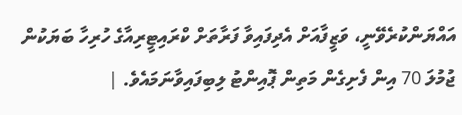އައްޔަންކުރެވޭނީ، ވަޒީފާއަށް އެދިފައިވާ ފަރާތަށް ކްރައިޓީރިއާގެ ހުރިހާ ބަޔަކުން ޖުމުލަ 70 އިން ފެށިގެން މަތިން ޕޮއިންޓު ލިބިފައިވާނަމައެވެ. |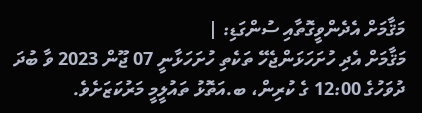މަޤާމަށް އެދެންވީގޮތާއި ސުންގަޑި: |
މަޤާމަށް އެދި ހުށަހަޅަންޖެހޭ ތަކެތި ހުށަހަޅާނީ 07 ޖޫން 2023 ވާ ބުދަ ދުވަހުގެ 12:00 ގެ ކުރިން، ބ.އަތޮޅު ތައުލީމީ މަރުކަޒަށެވެ.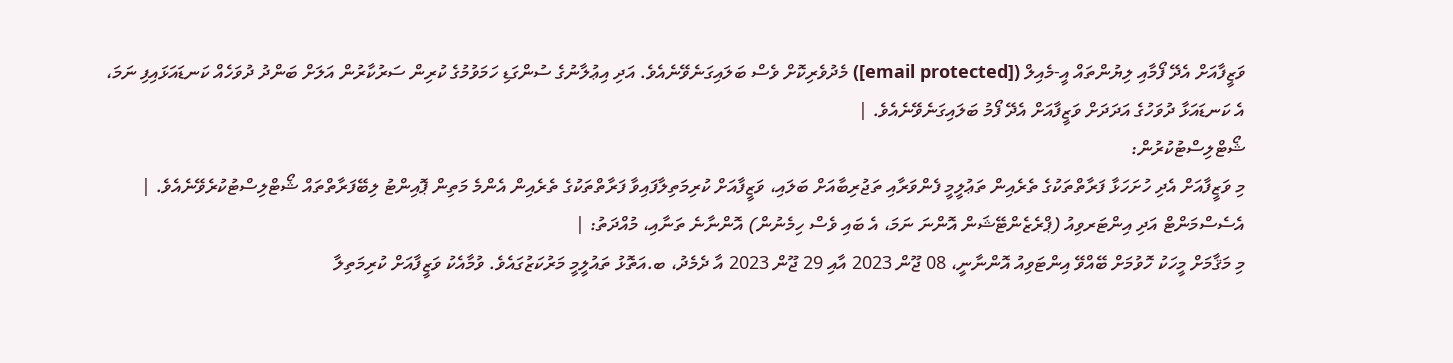ވަޒީފާއަށް އެދޭ ފޯމާއި ލިޔުންތައް އީ-މެއިލް ([email protected]) މެދުވެރިކޮށް ވެސް ބަލައިގަނެވޭނެއެވެ. އަދި އިޢުލާނުގެ ސުންގަޑި ހަމަވުމުގެ ކުރިން ސަރުކާރުން އަލަށް ބަންދު ދުވަހެއް ކަނޑައަޅައިފި ނަމަ، އެ ކަނޑައަޅާ ދުވަހުގެ އަދަދަށް ވަޒީފާއަށް އެދޭ ފޯމު ބަލައިގަނެވޭނެއެވެ. |
ޝޯޓްލިސްޓުކުރުން:
މި ވަޒީފާއަށް އެދި ހުށަހަޅާ ފަރާތްތަކުގެ ތެރެއިން ތަޢުލީމީ ފެންވަރާއި ތަޖުރިބާއަށް ބަލައި، ވަޒީފާއަށް ކުރިމަތިލާފައިވާ ފަރާތްތަކުގެ ތެރެއިން އެންމެ މަތިން ޕޮއިންޓު ލިބޭފަރާތްތައް ޝޯޓްލިސްޓުކުރެވޭނެއެވެ. |
އެސެސްމަންޓް އަދި އިންޓަރވިއު (ޕްރެޒެންޓޭޝަން އޮންނަ ނަމަ، އެ ބައި ވެސް ހިމެނުން) އޮންނާނެ ތަނާއި، މުއްދަތު: |
މި މަޤާމަށް މީހަކު ހޮވުމަށް ބޭއްވޭ އިންޓަވިއު އޮންނާނީ، 08 ޖޫން 2023 އާއި 29 ޖޫން 2023 އާ ދެމެދު، ބ.އަތޮޅު ތައުލީމީ މަރުކަޒުގައެވެ. ވުމާއެކު ވަޒީފާއަށް ކުރިމަތިލާ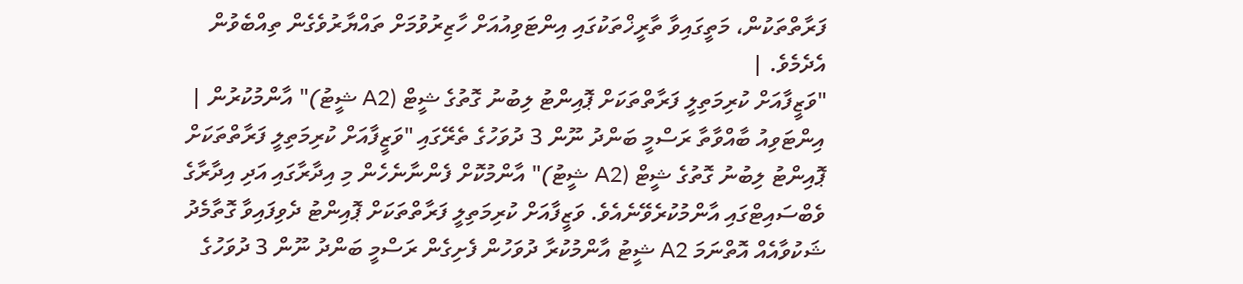ފަރާތްތަކުން، މަތީގައިވާ ތާރީޚްތަކުގައި އިންޓަވިއުއަށް ހާޒިރުވުމަށް ތައްޔާރުވެގެން ތިއްބެވުން އެދެމެވެ. |
"ވަޒީފާއަށް ކުރިމަތިލީ ފަރާތްތަކަށް ޕޮއިންޓު ލިބުނު ގޮތުގެ ޝީޓް (A2 ޝީޓު)" އާންމުކުރުން |
އިންޓަވިއު ބާއްވާތާ ރަސްމީ ބަންދު ނޫން 3 ދުވަހުގެ ތެރޭގައި "ވަޒީފާއަށް ކުރިމަތިލީ ފަރާތްތަކަށް ޕޮއިންޓު ލިބުނު ގޮތުގެ ޝީޓް (A2 ޝީޓު)" އާންމުކޮށް ފެންނާނެހެން މި އިދާރާގައި އަދި އިދާރާގެ ވެބްސައިޓްގައި އާންމުކުރެވޭނެއެވެ. ވަޒީފާއަށް ކުރިމަތިލީ ފަރާތްތަކަށް ޕޮއިންޓު ދެވިފައިވާ ގޮތާމެދު ޝަކުވާއެއް އޮތްނަމަ A2 ޝީޓު އާންމުކުރާ ދުވަހުން ފެށިގެން ރަސްމީ ބަންދު ނޫން 3 ދުވަހުގެ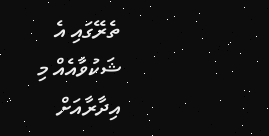ތެރޭގައި އެ ޝަކުވާއެއް މި އިދާރާއަށް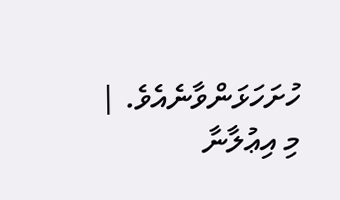ހުށަހަޅަންވާނެއެވެ. |
މި އިޢުލާނާ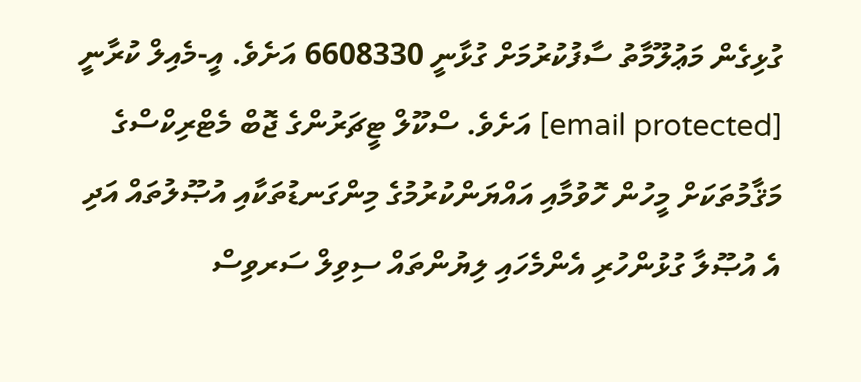ގުޅިގެން މަޢުލޫމާތު ސާފުކުރުމަށް ގުޅާނީ 6608330 އަށެވެ. އީ-މެއިލް ކުރާނީ [email protected] އަށެވެ. ސްކޫލް ޓީޗަރުންގެ ޖޮބް މެޓްރިކްސްގެ މަޤާމުތަކަށް މީހުން ހޮވުމާއި އައްޔަންކުރުމުގެ މިންގަނޑުތަކާއި އުޞޫލުތައް އަދި އެ އުޞޫލާ ގުޅުންހުރި އެންމެހައި ލިޔުންތައް ސިވިލް ސަރވިސް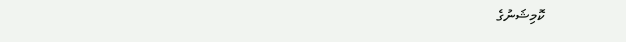ކޮމިޝަނުގެ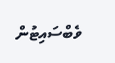ވެބްސައިޓުން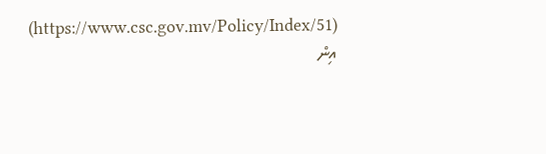(https://www.csc.gov.mv/Policy/Index/51) އިން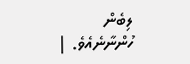ލިބެން ހުންނާނެއެވެ. |